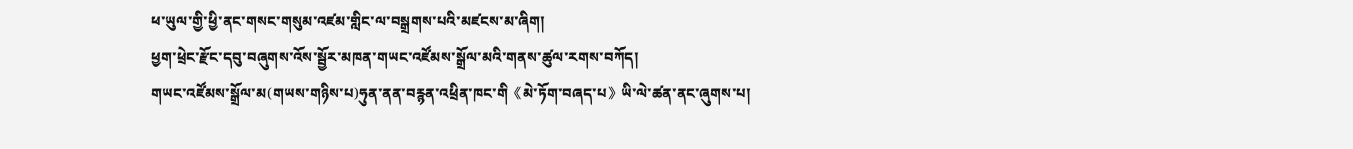ཕ་ཡུལ་གྱི་ཕྱི་ནང་གསང་གསུམ་འཛམ་གླིང་ལ་བསྒྲགས་པའི་མཛངས་མ་ཞིག།
ཕྱག་ཕྲེང་རྫོང་དབུ་བཞུགས་འོས་སྦྱོར་མཁན་གཡང་འཛོམས་སྒྲོལ་མའི་གནས་ཚུལ་རགས་བཀོད།
གཡང་འཛོམས་སྒྲོལ་མ(གཡས་གཉིས་པ)ཧུན་ནན་བརྙན་འཕྲིན་ཁང་གི《མེ་ཏོག་བཞད་པ》ཡི་ལེ་ཚན་ནང་ཞུགས་པ།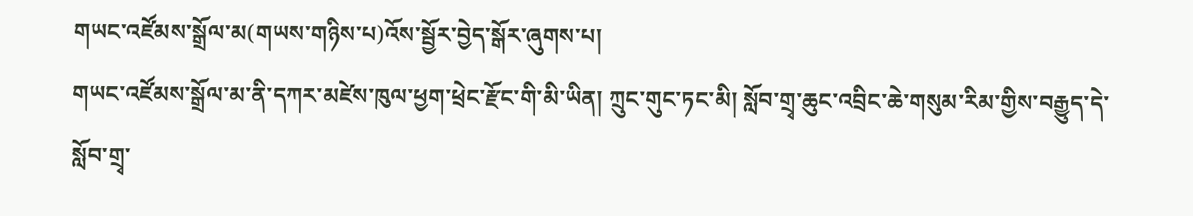གཡང་འཛོམས་སྒྲོལ་མ(གཡས་གཉིས་པ)འོས་སྦྱོར་བྱེད་སྒོར་ཞུགས་པ།
གཡང་འཛོམས་སྒྲོལ་མ་ནི་དཀར་མཛེས་ཁུལ་ཕྱག་ཕྲེང་རྫོང་གི་མི་ཡིན། ཀྲུང་གུང་ཏང་མི། སློབ་གྲྭ་ཆུང་འབྲིང་ཆེ་གསུམ་རིམ་གྱིས་བརྒྱུད་དེ་སློབ་གྲྭ་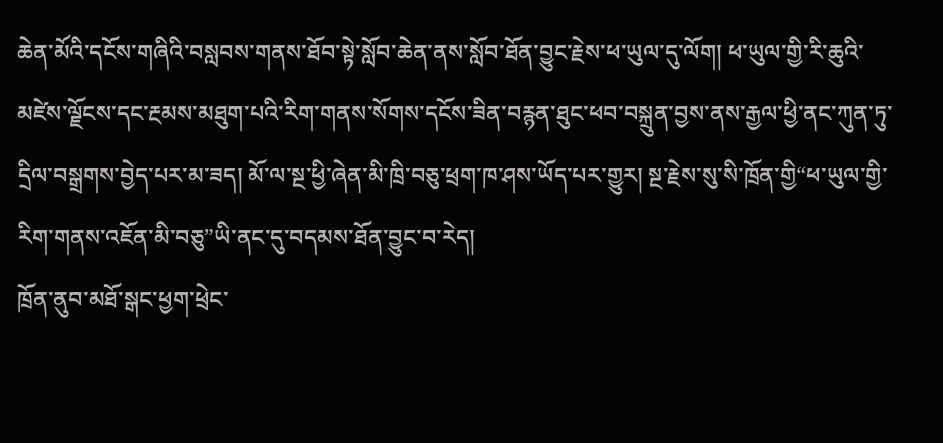ཆེན་མོའི་དངོས་གཞིའི་བསླབས་གནས་ཐོབ་སྟེ་སློབ་ཆེན་ནས་སློབ་ཐོན་བྱུང་རྗེས་ཕ་ཡུལ་དུ་ལོག། ཕ་ཡུལ་གྱི་རི་ཆུའི་མཛེས་ལྗོངས་དང་རྔམས་མཐུག་པའི་རིག་གནས་སོགས་དངོས་ཟིན་བརྙན་ཐུང་ཕབ་བསྐྲུན་བྱས་ནས་རྒྱལ་ཕྱི་ནང་ཀུན་ཏུ་དྲིལ་བསྒྲགས་བྱེད་པར་མ་ཟད། མོ་ལ་སྔ་ཕྱི་ཞེན་མི་ཁྲི་བཅུ་ཕྲག་ཁ་ཤས་ཡོད་པར་གྱུར། སྔ་རྗེས་སུ་སི་ཁྲོན་གྱི“ཕ་ཡུལ་གྱི་རིག་གནས་འཇོན་མི་བཅུ”ཡི་ནང་དུ་བདམས་ཐོན་བྱུང་བ་རེད།
ཁྲོན་ནུབ་མཐོ་སྒང་ཕྱག་ཕྲེང་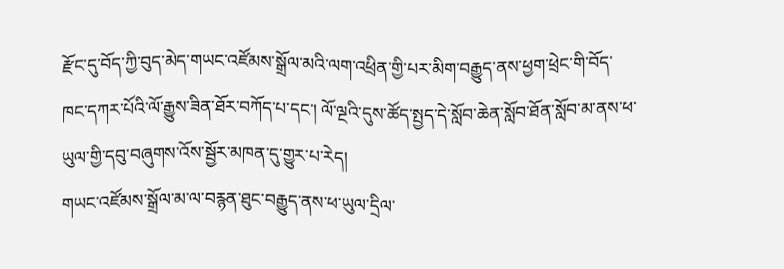རྫོང་དུ་བོད་ཀྱི་བུད་མེད་གཡང་འཛོམས་སྒྲོལ་མའི་ལག་འཕྲིན་གྱི་པར་མིག་བརྒྱུད་ནས་ཕྱག་ཕྲེང་གི་བོད་ཁང་དཀར་པོའི་ལོ་རྒྱུས་ཟིན་ཐོར་བཀོད་པ་དང་། ལོ་ལྔའི་དུས་ཚོད་སྤྱད་དེ་སློབ་ཆེན་སློབ་ཐོན་སློབ་མ་ནས་ཕ་ཡུལ་གྱི་དབུ་བཞུགས་འོས་སྦྱོར་མཁན་དུ་གྱུར་པ་རེད།
གཡང་འཛོམས་སྒྲོལ་མ་ལ་བརྙན་ཐུང་བརྒྱུད་ནས་ཕ་ཡུལ་དྲིལ་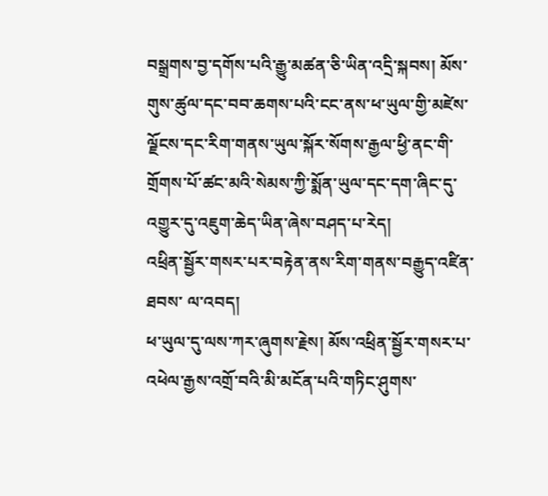བསྒྲགས་བྱ་དགོས་པའི་རྒྱུ་མཚན་ཅི་ཡིན་འདྲི་སྐབས། མོས་གུས་ཚུལ་དང་བབ་ཆགས་པའི་ངང་ནས་ཕ་ཡུལ་གྱི་མཛེས་ལྗོངས་དང་རིག་གནས་ཡུལ་སྐོར་སོགས་རྒྱལ་ཕྱི་ནང་གི་གྲོགས་པོ་ཚང་མའི་སེམས་ཀྱི་སྨོན་ཡུལ་དང་དག་ཞིང་དུ་འགྱུར་དུ་འཇུག་ཆེད་ཡིན་ཞེས་བཤད་པ་རེད།
འཕྲིན་སྦྱོར་གསར་པར་བརྟེན་ནས་རིག་གནས་བརྒྱུད་འཛིན་ཐབས་ ལ་འབད།
ཕ་ཡུལ་དུ་ལས་ཀར་ཞུགས་རྗེས། མོས་འཕྲིན་སྦྱོར་གསར་པ་འཕེལ་རྒྱས་འགྲོ་བའི་མི་མངོན་པའི་གཏིང་ཤུགས་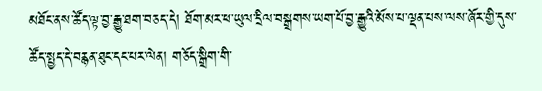མཐོང་ནས་ཚོད་ལྟ་བྱ་རྒྱུ་ཐག་བཅད་དེ། ཐོག་མར་ཕ་ཡུལ་དྲིལ་བསྒྲགས་ཡག་པོ་བྱ་རྒྱུའི་མོས་པ་ལྡན་པས་ལས་ཞོར་གྱི་དུས་ཚོད་སྤྱད་དེ་བརྙན་ཐུང་དང་པར་ལེན། གཅོད་སྒྲིག་གི་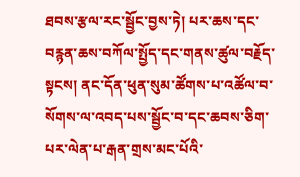ཐབས་རྩལ་རང་སྦྱོང་བྱས་ཏེ། པར་ཆས་དང་བརྙན་ཆས་བཀོལ་སྤྱོད་དང་གནས་ཚུལ་བརྗོད་སྟངས། ནང་དོན་ཕུན་སུམ་ཚོགས་པ་འཚོལ་བ་སོགས་ལ་འབད་པས་སྦྱོང་བ་དང་ཆབས་ཅིག་པར་ལེན་པ་རྒན་གྲས་མང་པོའི་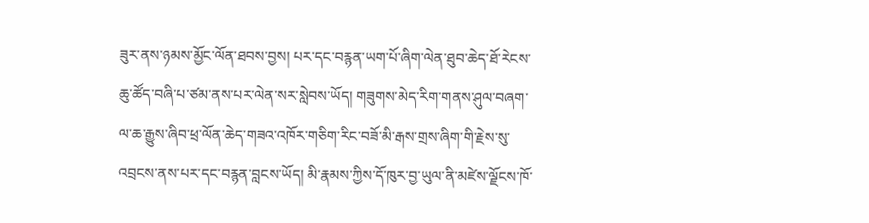ཟུར་ནས་ཉམས་མྱོང་ལོན་ཐབས་བྱས། པར་དང་བརྙན་ཡག་པོ་ཞིག་ལེན་ཐུབ་ཆེད་ཐོ་རེངས་ཆུ་ཚོད་བཞི་པ་ཙམ་ནས་པར་ལེན་སར་སླེབས་ཡོད། གཟུགས་མེད་རིག་གནས་ཤུལ་བཞག་ལ་ཆ་རྒྱུས་ཞིབ་ཕྲ་ལོན་ཆེད་གཟའ་འཁོར་གཅིག་རིང་བཟོ་མི་རྒས་གྲས་ཞིག་གི་རྗེས་སུ་འབྲངས་ནས་པར་དང་བརྙན་བླངས་ཡོད། མི་རྣམས་ཀྱིས་དོ་ཁུར་བྱ་ཡུལ་ནི་མཛེས་ལྗོངས་ཁོ་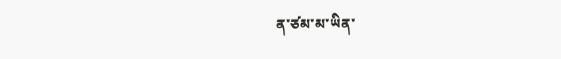ན་ཙམ་མ་ཡིན་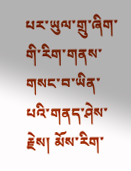པར་ཡུལ་གྲུ་ཞིག་གི་རིག་གནས་གསང་བ་ཡིན་པའི་གནད་ཤེས་རྗེས། མོས་རིག་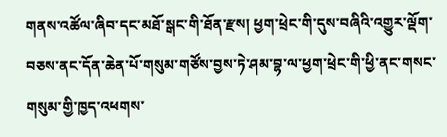གནས་འཚོལ་ཞིབ་དང་མཐོ་སྒང་གི་ཐོན་རྫས། ཕྱག་ཕྲེང་གི་དུས་བཞིའི་འགྱུར་ལྡོག་བཅས་ནང་དོན་ཆེན་པོ་གསུམ་གཙོས་བྱས་ཏེ་ཤམ་བྷ་ལ་ཕྱག་ཕྲེང་གི་ཕྱི་ནང་གསང་གསུམ་གྱི་ཁྱད་འཕགས་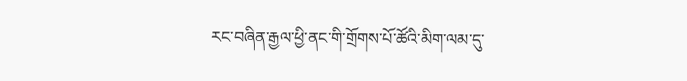རང་བཞིན་རྒྱལ་ཕྱི་ནང་གི་གྲོགས་པོ་ཚོའི་མིག་ལམ་དུ་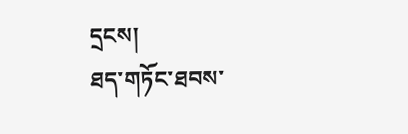དྲངས།
ཐད་གཏོང་ཐབས་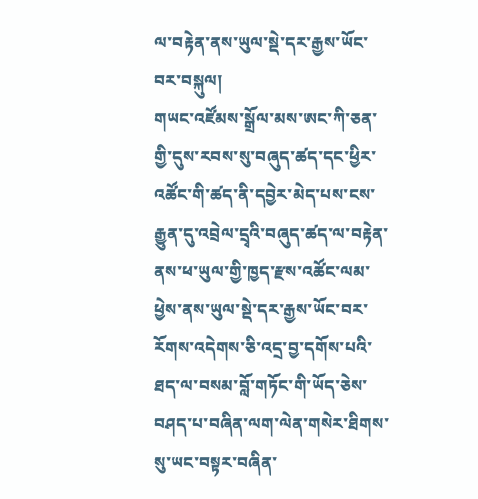ལ་བརྟེན་ནས་ཡུལ་སྡེ་དར་རྒྱས་ཡོང་
བར་བསྐུལ།
གཡང་འཛོམས་སྒྲོལ་མས་ཨང་ཀི་ཅན་གྱི་དུས་རབས་སུ་བཞུད་ཚད་དང་ཕྱིར་འཚོང་གི་ཚད་ནི་དབྱེར་མེད་པས་ངས་རྒྱུན་དུ་འབྲེལ་དྲྭའི་བཞུད་ཚད་ལ་བརྟེན་ནས་ཕ་ཡུལ་གྱི་ཁྱད་རྫས་འཚོང་ལམ་ཕྱེས་ནས་ཡུལ་སྡེ་དར་རྒྱས་ཡོང་བར་རོགས་འདེགས་ཅི་འདྲ་བྱ་དགོས་པའི་ཐད་ལ་བསམ་བློ་གཏོང་གི་ཡོད་ཅེས་བཤད་པ་བཞིན་ལག་ལེན་གསེར་ཐིགས་སུ་ཡང་བསྟར་བཞིན་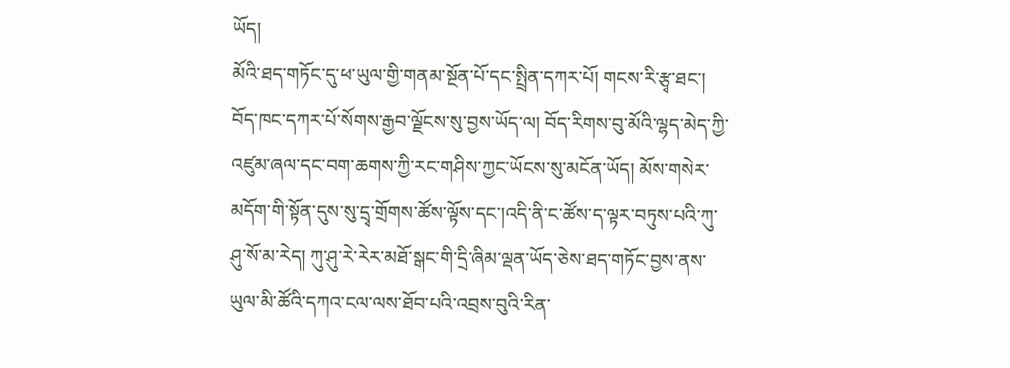ཡོད།
མོའི་ཐད་གཏོང་དུ་ཕ་ཡུལ་གྱི་གནམ་སྔོན་པོ་དང་སྤྲིན་དཀར་པོ། གངས་རི་རྩྭ་ཐང་། བོད་ཁང་དཀར་པོ་སོགས་རྒྱབ་ལྗོངས་སུ་བྱས་ཡོད་ལ། བོད་རིགས་བུ་མོའི་ལྷད་མེད་ཀྱི་འཛུམ་ཞལ་དང་བག་ཆགས་ཀྱི་རང་གཤིས་ཀྱང་ཡོངས་སུ་མངོན་ཡོད། མོས་གསེར་མདོག་གི་སྟོན་དུས་སུ་དྲྭ་གྲོགས་ཚོས་ལྟོས་དང་།འདི་ནི་ང་ཚོས་ད་ལྟར་བཏུས་པའི་ཀུ་ཤུ་སོ་མ་རེད། ཀུ་ཤུ་རེ་རེར་མཐོ་སྒང་གི་དྲི་ཞིམ་ལྡན་ཡོད་ཅེས་ཐད་གཏོང་བྱས་ནས་ཡུལ་མི་ཚོའི་དཀའ་ངལ་ལས་ཐོབ་པའི་འབྲས་བུའི་རིན་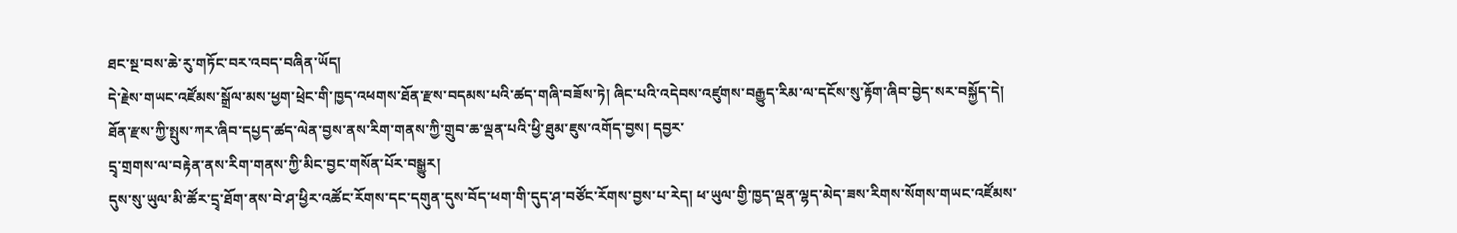ཐང་སྔ་བས་ཆེ་རུ་གཏོང་བར་འབད་བཞིན་ཡོད།
དེ་རྗེས་གཡང་འཛོམས་སྒྲོལ་མས་ཕྱག་ཕྲེང་གི་ཁྱད་འཕགས་ཐོན་རྫས་བདམས་པའི་ཚད་གཞི་བཟོས་ཏེ། ཞིང་པའི་འདེབས་འཛུགས་བརྒྱུད་རིམ་ལ་དངོས་སུ་རྟོག་ཞིབ་བྱེད་སར་བསྐྱོད་དེ། ཐོན་རྫས་ཀྱི་སྤུས་ཀར་ཞིབ་དཔྱད་ཚད་ལེན་བྱས་ནས་རིག་གནས་ཀྱི་གྲུབ་ཆ་ལྡན་པའི་ཕྱི་ཐུམ་ཇུས་འགོད་བྱས། དབྱར་
དྲྭ་གྲགས་ལ་བརྟེན་ནས་རིག་གནས་ཀྱི་མིང་བྱང་གསོན་པོར་བསྒྱུར།
དུས་སུ་ཡུལ་མི་ཚོར་དྲྭ་ཐོག་ནས་བེ་ཤ་ཕྱིར་འཚོང་རོགས་དང་དགུན་དུས་བོད་ཕག་གི་དུད་ཤ་བཙོང་རོགས་བྱས་པ་རེད། ཕ་ཡུལ་གྱི་ཁྱད་ལྡན་ལྷད་མེད་ཟས་རིགས་སོགས་གཡང་འཛོམས་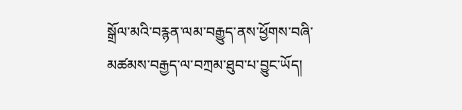སྒྲོལ་མའི་བརྙན་ལམ་བརྒྱུད་ནས་ཕྱོགས་བཞི་མཚམས་བརྒྱད་ལ་བཀྲམ་ཐུབ་པ་བྱུང་ཡོད།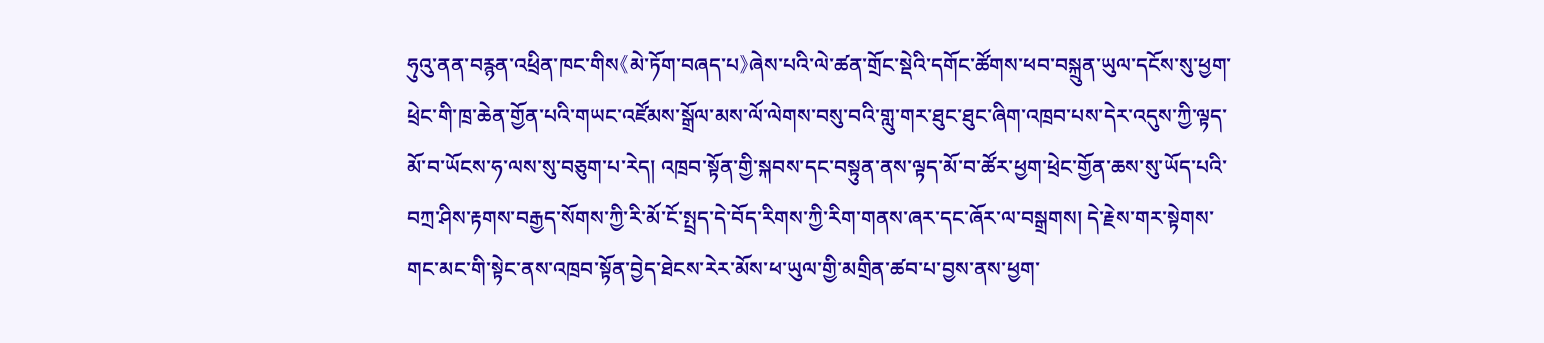ཧུའུ་ནན་བརྙན་འཕྲིན་ཁང་གིས《མེ་ཏོག་བཞད་པ》ཞེས་པའི་ལེ་ཚན་གྲོང་སྡེའི་དགོང་ཚོགས་ཕབ་བསྐྲུན་ཡུལ་དངོས་སུ་ཕྱག་ཕྲེང་གི་ཁྲ་ཆེན་གྱོན་པའི་གཡང་འཛོམས་སྒྲོལ་མས་ལོ་ལེགས་བསུ་བའི་གླུ་གར་ཐུང་ཐུང་ཞིག་འཁྲབ་པས་དེར་འདུས་ཀྱི་ལྟད་མོ་བ་ཡོངས་ཧ་ལས་སུ་བཅུག་པ་རེད། འཁྲབ་སྟོན་གྱི་སྐབས་དང་བསྟུན་ནས་ལྟད་མོ་བ་ཚོར་ཕྱག་ཕྲེང་གྱོན་ཆས་སུ་ཡོད་པའི་བཀྲ་ཤིས་རྟགས་བརྒྱད་སོགས་ཀྱི་རི་མོ་ངོ་སྤྲད་དེ་བོད་རིགས་ཀྱི་རིག་གནས་ཞར་དང་ཞོར་ལ་བསྒྲགས། དེ་རྗེས་གར་སྟེགས་གང་མང་གི་སྟེང་ནས་འཁྲབ་སྟོན་བྱེད་ཐེངས་རེར་མོས་ཕ་ཡུལ་གྱི་མགྲིན་ཚབ་པ་བྱས་ནས་ཕྱག་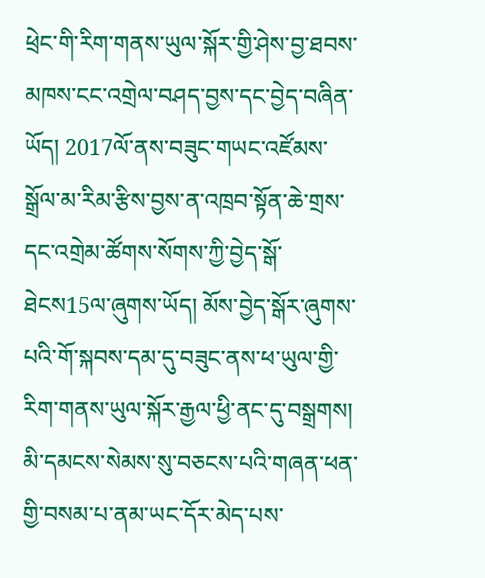ཕྲེང་གི་རིག་གནས་ཡུལ་སྐོར་གྱི་ཤེས་བྱ་ཐབས་མཁས་ངང་འགྲེལ་བཤད་བྱས་དང་བྱེད་བཞིན་ཡོད། 2017ལོ་ནས་བཟུང་གཡང་འཛོམས་སྒྲོལ་མ་རིམ་རྩིས་བྱས་ན་འཁྲབ་སྟོན་ཆེ་གྲས་དང་འགྲེམ་ཚོགས་སོགས་ཀྱི་བྱེད་སྒོ་ཐེངས15ལ་ཞུགས་ཡོད། མོས་བྱེད་སྒོར་ཞུགས་པའི་གོ་སྐབས་དམ་དུ་བཟུང་ནས་ཕ་ཡུལ་གྱི་རིག་གནས་ཡུལ་སྐོར་རྒྱལ་ཕྱི་ནང་དུ་བསྒྲགས། མི་དམངས་སེམས་སུ་བཅངས་པའི་གཞན་ཕན་གྱི་བསམ་པ་ནམ་ཡང་དོར་མེད་པས་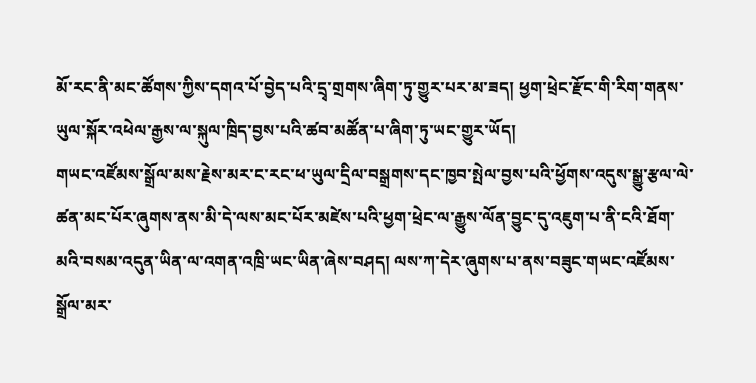མོ་རང་ནི་མང་ཚོགས་ཀྱིས་དགའ་པོ་བྱེད་པའི་དྲྭ་གྲགས་ཞིག་ཏུ་གྱུར་པར་མ་ཟད། ཕྱག་ཕྲེང་རྫོང་གི་རིག་གནས་ཡུལ་སྐོར་འཕེལ་རྒྱས་ལ་སྐུལ་ཁྲིད་བྱས་པའི་ཚབ་མཚོན་པ་ཞིག་ཏུ་ཡང་གྱུར་ཡོད།
གཡང་འཛོམས་སྒྲོལ་མས་རྗེས་མར་ང་རང་ཕ་ཡུལ་དྲིལ་བསྒྲགས་དང་ཁྱབ་སྤེལ་བྱས་པའི་ཕྱོགས་འདུས་སྒྱུ་རྩལ་ལེ་ཚན་མང་པོར་ཞུགས་ནས་མི་དེ་ལས་མང་པོར་མཛེས་པའི་ཕྱག་ཕྲེང་ལ་རྒྱུས་ལོན་བྱུང་དུ་འཇུག་པ་ནི་ངའི་ཐོག་མའི་བསམ་འདུན་ཡིན་ལ་འགན་འཁྲི་ཡང་ཡིན་ཞེས་བཤད། ལས་ཀ་དེར་ཞུགས་པ་ནས་བཟུང་གཡང་འཛོམས་སྒྲོལ་མར་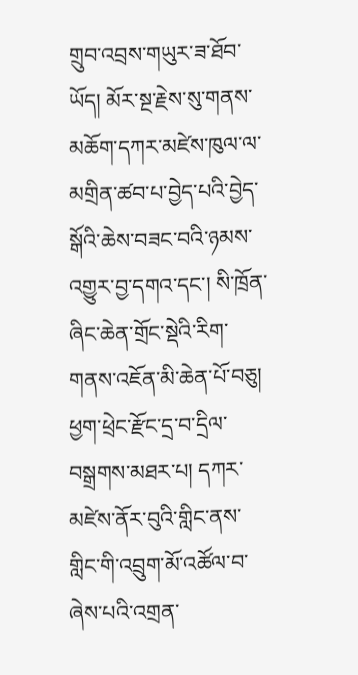གྲུབ་འབྲས་གཡུར་ཟ་ཐོབ་ཡོད། མོར་སྔ་རྗེས་སུ་གནས་མཆོག་དཀར་མཛེས་ཁུལ་ལ་མགྲིན་ཚབ་པ་བྱེད་པའི་བྱེད་སྒོའི་ཆེས་བཟང་བའི་ཉམས་འགྱུར་བྱ་དགའ་དང་། སི་ཁྲོན་ཞིང་ཆེན་གྲོང་སྡེའི་རིག་གནས་འཇོན་མི་ཆེན་པོ་བཅུ། ཕྱག་ཕྲེང་རྫོང་དྲ་བ་དྲིལ་བསྒྲགས་མཐར་པ། དཀར་མཛེས་ནོར་བུའི་གླིང་ནས་གླིང་གི་འབྲུག་མོ་འཚོལ་བ་ཞེས་པའི་འགྲན་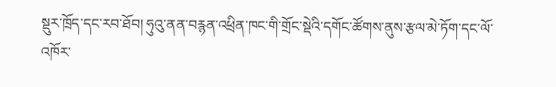སྡུར་ཁྲོད་དང་རབ་ཐོབ། ཧུའུ་ནན་བརྙན་འཕྲིན་ཁང་གི་གྲོང་སྡེའི་དགོང་ཚོགས་ནུས་རྩལ་མེ་ཏོག་དང་ལོ་འཁོར་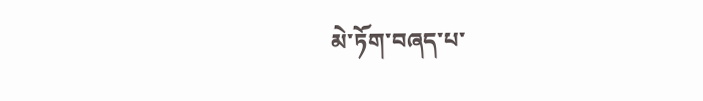མེ་ཏོག་བཞད་པ་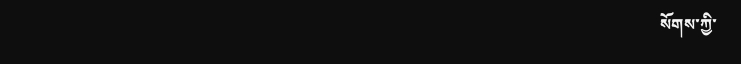སོགས་ཀྱི་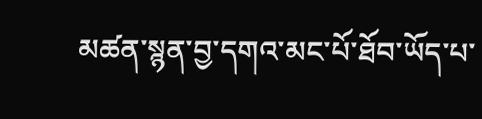མཚན་སྙན་བྱ་དགའ་མང་པོ་ཐོབ་ཡོད་པ་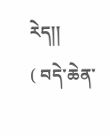རེད།།
( བདེ་ཆེན་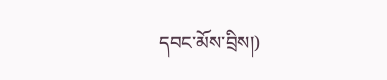དབང་མོས་བྲིས།)